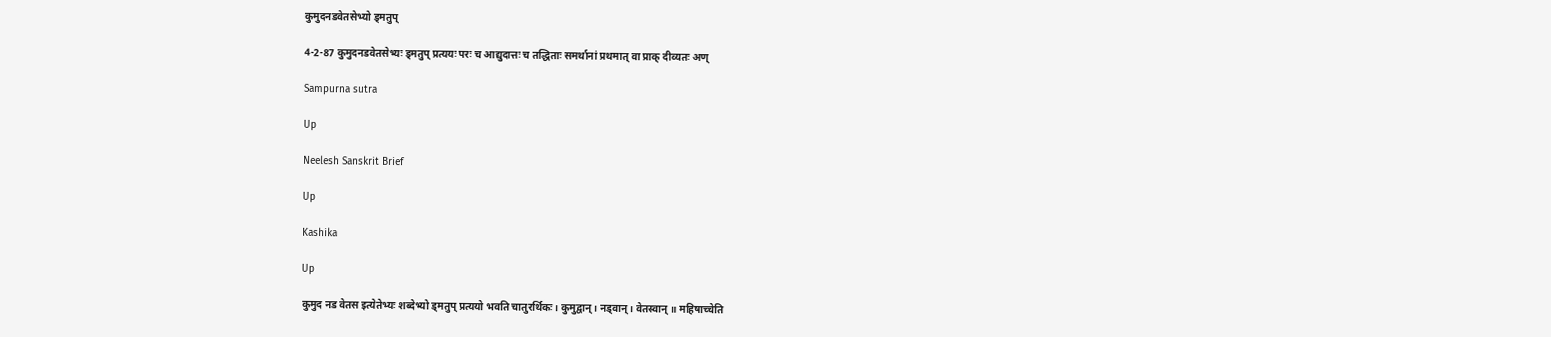कुमुदनडवेतसेभ्यो ड्मतुप्

4-2-87 कुमुदनडवेतसेभ्यः ड्मतुप् प्रत्ययः परः च आद्युदात्तः च तद्धिताः समर्थानां प्रथमात् वा प्राक् दीव्यतः अण्

Sampurna sutra

Up

Neelesh Sanskrit Brief

Up

Kashika

Up

कुमुद नड वेतस इत्येतेभ्यः शब्देभ्यो ड्मतुप् प्रत्ययो भवति चातुरर्थिकः। कुमुद्वान्। नड्वान्। वेतस्वान् ॥ महिषाच्चेति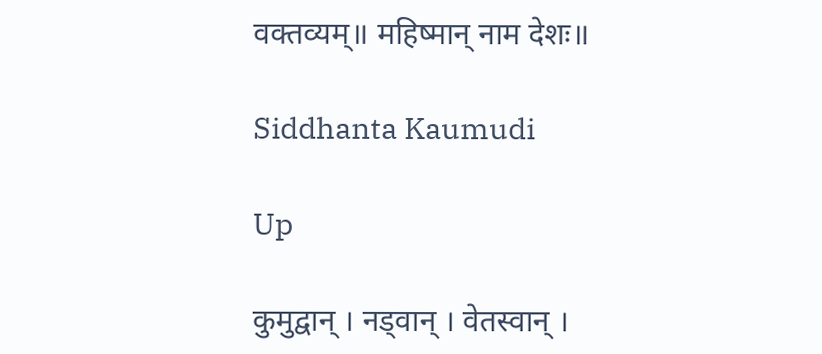वक्तव्यम्॥ महिष्मान् नाम देशः॥

Siddhanta Kaumudi

Up

कुमुद्वान् । नड्वान् । वेतस्वान् ।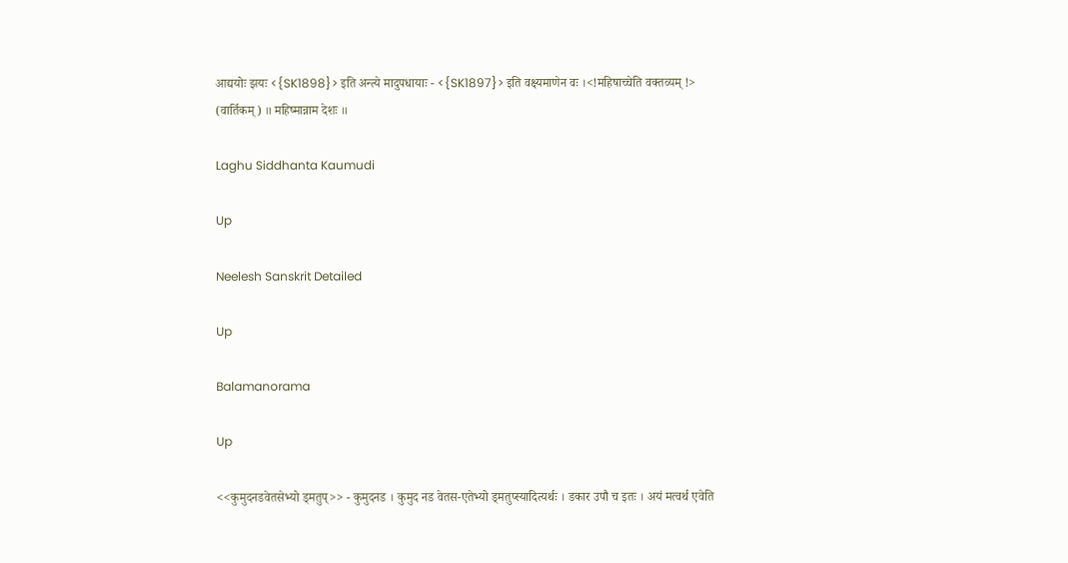आद्ययोः झयः <{SK1898}> इति अन्त्ये मादुपधायाः - <{SK1897}> इति वक्ष्यमाणेन वः ।<!महिषाच्चेति वक्तव्यम् !> (वार्तिकम्) ॥ महिष्मान्नाम देशः ॥

Laghu Siddhanta Kaumudi

Up

Neelesh Sanskrit Detailed

Up

Balamanorama

Up

<<कुमुदनडवेतसेभ्यो ड्मतुप्>> - कुमुदनड । कुमुद नड वेतस-एतेभ्यो ड्मतुप्स्यादित्यर्थः । डकार उपौ च इतः । अयं मत्वर्थ एवेति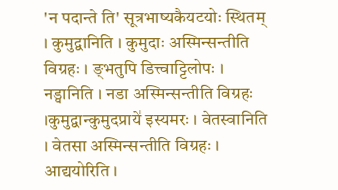'न पदान्ते ति' सूत्रभाष्यकैयटयोः स्थितम् । कुमुद्वानिति । कुमुदाः अस्मिन्सन्तीति विग्रहः । ङ्भतुपि डित्त्वाट्टिलोपः । नड्वानिति । नडा अस्मिन्सन्तीति विग्रहः ।कुमुद्वान्कुमुदप्राये॑ इस्यमरः । वेतस्वानिति । वेतसा अस्मिन्सन्तीति विग्रहः । आद्ययोरिति ।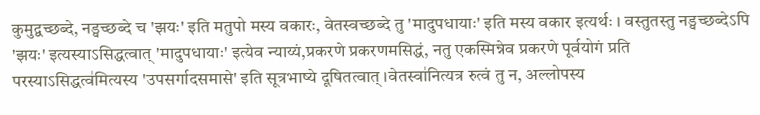कुमुद्वच्छब्दे, नड्वच्छब्दे च 'झयः' इति मतुपो मस्य वकारः, वेतस्वच्छब्दे तु 'मादुपधायाः' इति मस्य वकार इत्यर्थः । वस्तुतस्तु नड्वच्छब्देऽपि 'झयः' इत्यस्याऽसिद्धत्वात् 'मादुपधायाः' इत्येव न्याय्यं,प्रकरणे प्रकरणमसिद्धं, नतु एकस्मिन्नेव प्रकरणे पूर्वयोगं प्रति परस्याऽसिद्धत्व॑मित्यस्य 'उपसर्गादसमासे' इति सूत्रभाष्ये दूषितत्वात् ।वेतस्वा॑नित्यत्र रुत्वं तु न, अल्लोपस्य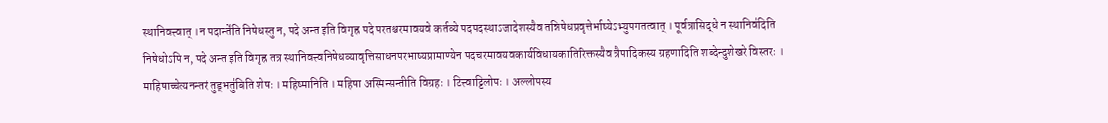स्थानिवत्त्वात् ।न पदान्ते॑ति निषेधस्तु न, पदे अन्त इति विगृह्र पदे परतश्चरमावयवे कर्तव्ये पदपदस्थाऽजादेशस्यैव तन्निषेधप्रवृत्तेर्भाष्येऽभ्युपगतत्वात् । पूर्वत्रासिद्धे न स्थानिव॑दिति निषेधोऽपि न, पदे अन्त इति विगृह्र तत्र स्थानिवत्त्वनिषेधव्यावृत्तिसाधनपरभाष्यप्रामाण्येन पदचरमावयवकार्यविधायकातिरिक्तस्यैव त्रैपादिकस्य ग्रहणादिति शब्देन्दुशेखरे विस्तरः । माहिषाच्चेत्यनन्तरं तुड्भतु॑बिति शेषः । महिष्मानिति । महिषा अस्मिन्सन्तीति विग्रहः । टित्त्वाट्टिलोपः । अल्लोपस्य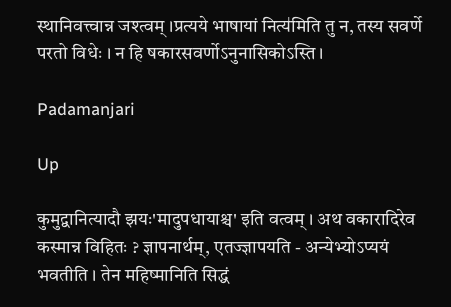स्थानिवत्त्वान्न जश्त्वम् ।प्रत्यये भाषायां नित्य॑मिति तु न, तस्य सवर्णे परतो विधेः । न हि षकारसवर्णोऽनुनासिकोऽस्ति ।

Padamanjari

Up

कुमुद्वानित्यादौ झयः'मादुपधायाश्च' इति वत्वम् । अथ वकारादिरेव कस्मान्न विहितः ? ज्ञापनार्थम्, एतज्ज्ञापयति - अन्येभ्योऽप्ययं भवतीति । तेन महिष्मानिति सिद्धं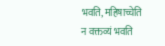भवति, महिषाच्चेति न वक्तव्यं भवति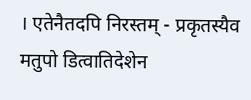। एतेनैतदपि निरस्तम् - प्रकृतस्यैव मतुपो डित्वातिदेशेन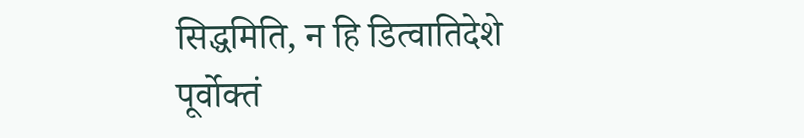सिद्धमिति, न हि डित्वातिदेशे पूर्वोक्तं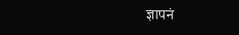ज्ञापनं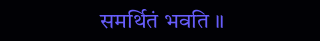समर्थितं भवति ॥